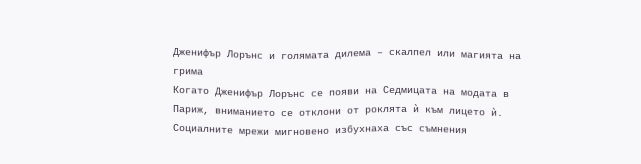Дженифър Лорънс и голямата дилема – скалпел или магията на грима
Когато Дженифър Лорънс се появи на Седмицата на модата в Париж, вниманието се отклони от роклята ѝ към лицето ѝ. Социалните мрежи мигновено избухнаха със съмнения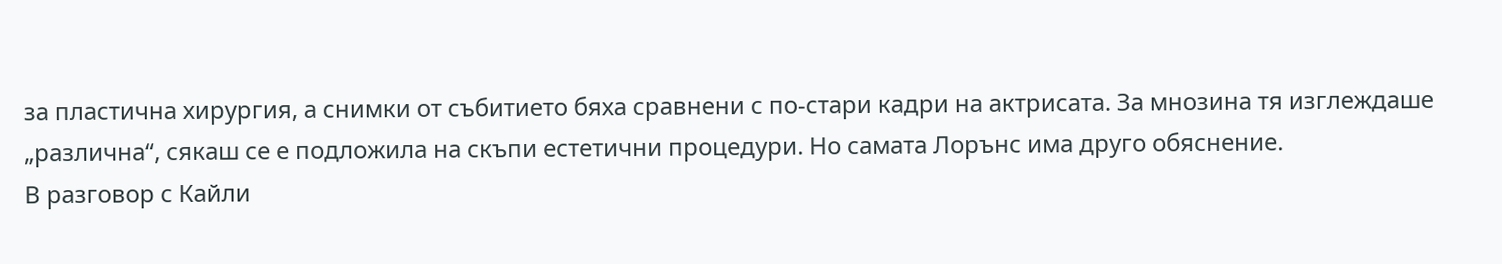за пластична хирургия, а снимки от събитието бяха сравнени с по-стари кадри на актрисата. За мнозина тя изглеждаше „различна“, сякаш се е подложила на скъпи естетични процедури. Но самата Лорънс има друго обяснение.
В разговор с Кайли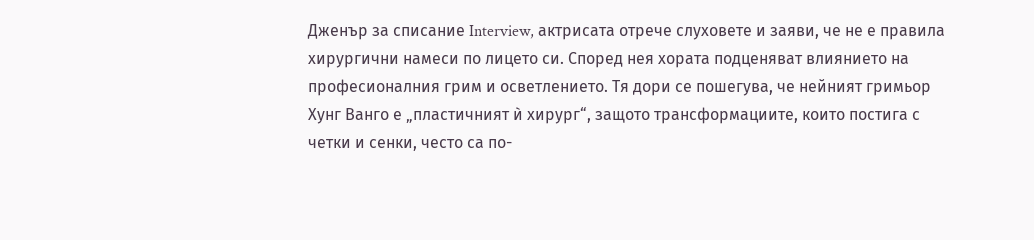Дженър за списание Interview, актрисата отрече слуховете и заяви, че не е правила хирургични намеси по лицето си. Според нея хората подценяват влиянието на професионалния грим и осветлението. Тя дори се пошегува, че нейният гримьор Хунг Ванго е „пластичният ѝ хирург“, защото трансформациите, които постига с четки и сенки, често са по-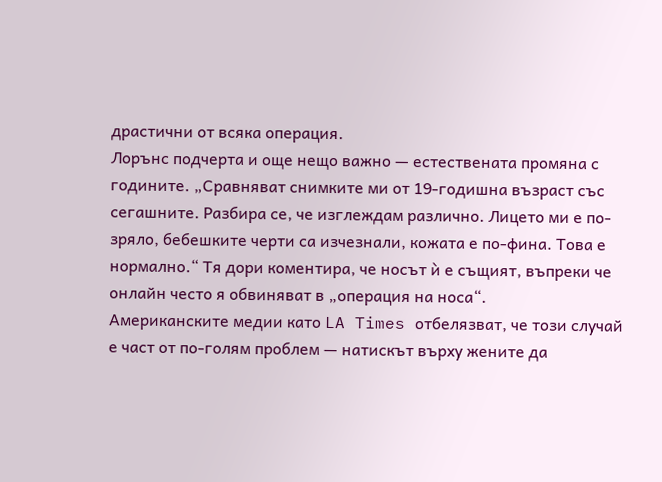драстични от всяка операция.
Лорънс подчерта и още нещо важно — естествената промяна с годините. „Сравняват снимките ми от 19-годишна възраст със сегашните. Разбира се, че изглеждам различно. Лицето ми е по-зряло, бебешките черти са изчезнали, кожата е по-фина. Това е нормално.“ Тя дори коментира, че носът ѝ е същият, въпреки че онлайн често я обвиняват в „операция на носа“.
Американските медии като LA Times отбелязват, че този случай е част от по-голям проблем — натискът върху жените да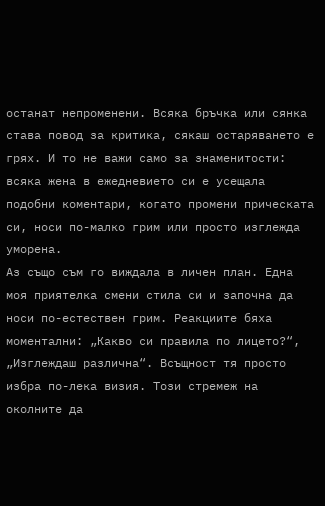останат непроменени. Всяка бръчка или сянка става повод за критика, сякаш остаряването е грях. И то не важи само за знаменитости: всяка жена в ежедневието си е усещала подобни коментари, когато промени прическата си, носи по-малко грим или просто изглежда уморена.
Аз също съм го виждала в личен план. Една моя приятелка смени стила си и започна да носи по-естествен грим. Реакциите бяха моментални: „Какво си правила по лицето?“, „Изглеждаш различна“. Всъщност тя просто избра по-лека визия. Този стремеж на околните да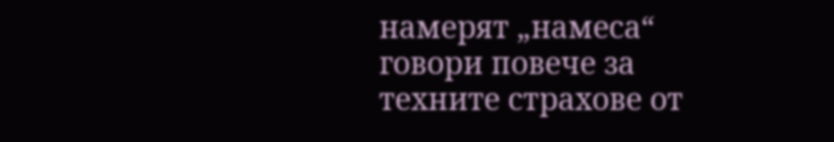намерят „намеса“ говори повече за техните страхове от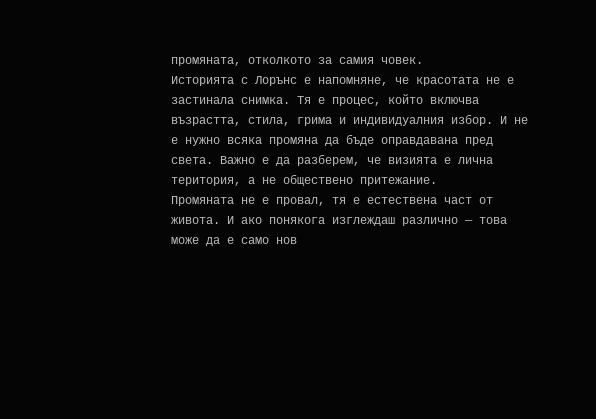промяната, отколкото за самия човек.
Историята с Лорънс е напомняне, че красотата не е застинала снимка. Тя е процес, който включва възрастта, стила, грима и индивидуалния избор. И не е нужно всяка промяна да бъде оправдавана пред света. Важно е да разберем, че визията е лична територия, а не обществено притежание.
Промяната не е провал, тя е естествена част от живота. И ако понякога изглеждаш различно — това може да е само нов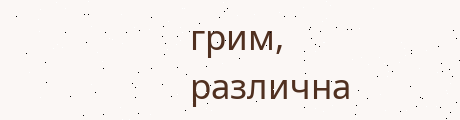грим, различна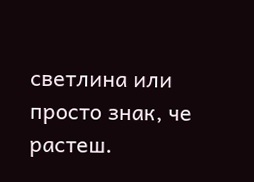светлина или просто знак, че растеш.